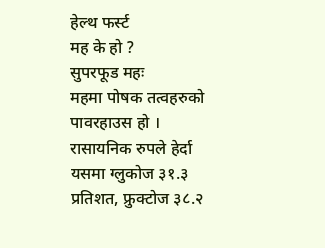हेल्थ फर्स्ट
मह के हो ?
सुपरफूड महः
महमा पोषक तत्वहरुको पावरहाउस हो । रासायनिक रुपले हेर्दा यसमा ग्लुकोज ३१.३ प्रतिशत, फ्रुक्टोज ३८.२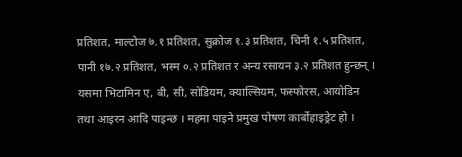प्रतिशत, माल्टोज ७.१ प्रतिशत, सुक्रोज १.३ प्रतिशत, चिनी १.५ प्रतिशत, पानी १७.२ प्रतिशत, भस्म ०.२ प्रतिशत र अन्य रसायन ३.२ प्रतिशत हुन्छन् । यसमा भिटामिन ए, बी, सी, सोडियम, क्याल्सियम, फस्फोरस, आयोडिन तथा आइरन आदि पाइन्छ । महमा पाइने प्रमुख पोषण कार्बोहाइड्रेट हो ।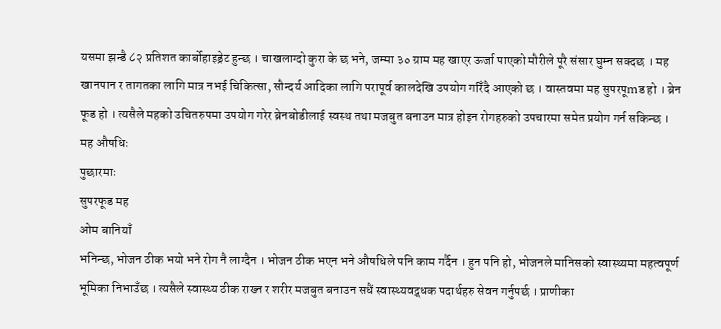यसमा झन्डै ८२ प्रतिशत कार्बोहाइड्रेट हुन्छ । चाखलाग्दो कुरा के छ भने, जम्मा ३० ग्राम मह खाएर ऊर्जा पाएको मौरीले पूरै संसार घुम्न सक्दछ । मह खानपान र तागतका लागि मात्र नभई चिकित्सा, सौन्दर्य आदिका लागि परापूर्व कालदेखि उपयोग गरिँदै आएको छ । वास्तवमा मह सुपरपूmड हो । ब्रेन फूड हो । त्यसैले महको उचितरुपमा उपयोग गरेर ब्रेनबोडीलाई स्वस्थ तथा मजबुत बनाउन मात्र होइन रोगहरुको उपचारमा समेत प्रयोग गर्न सकिन्छ ।
मह औषधिः
पुछारमाः
सुपरफूड मह
ओम बानियाँ
भनिन्छ, भोजन ठीक भयो भने रोग नै लाग्दैन । भोजन ठीक भएन भने औषधिले पनि काम गर्दैन । हुन पनि हो, भोजनले मानिसको स्वास्थ्यमा महत्वपूर्ण भूमिका निभाउँछ । त्यसैले स्वास्थ्य ठीक राख्न र शरीर मजबुत बनाउन सधैं स्वास्थ्यवद्र्धक पदार्थहरु सेवन गर्नुपर्छ । प्राणीका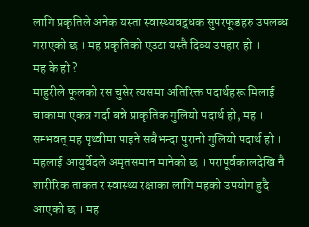लागि प्रकृतिले अनेक यस्ता स्वास्थ्यवद्र्धक सुपरफूडहरु उपलब्ध गराएको छ । मह प्रकृतिको एउटा यस्तै दिव्य उपहार हो ।
मह के हो ?
माहुरीले फूलको रस चुसेर त्यसमा अतिरिक्त पदार्थहरू मिलाई चाकामा एकत्र गर्दा बन्ने प्राकृतिक गुलियो पदार्थ हो, मह । सम्भवत् मह पृथ्वीमा पाइने सबैभन्दा पुरानो गुलियो पदार्थ हो । महलाई आयुर्वेदले अमृतसमान मानेको छ । परापूर्वकालदेखि नै शारीरिक ताकत र स्वास्थ्य रक्षाका लागि महको उपयोग हुदै आएको छ । मह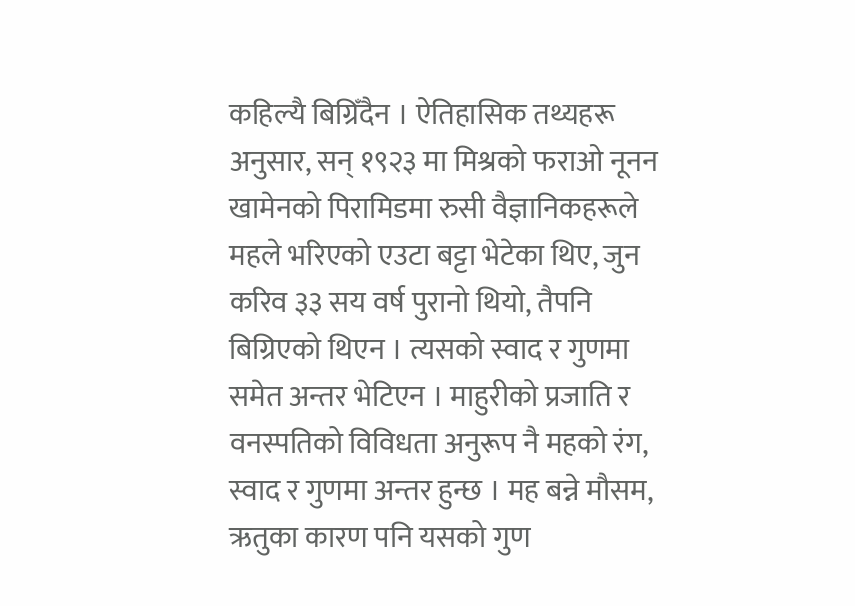कहिल्यै बिग्रिँदैन । ऐतिहासिक तथ्यहरू अनुसार, सन् १९२३ मा मिश्रको फराओ नूनन खामेनको पिरामिडमा रुसी वैज्ञानिकहरूले महले भरिएको एउटा बट्टा भेटेका थिए, जुन करिव ३३ सय वर्ष पुरानो थियो, तैपनि बिग्रिएको थिएन । त्यसको स्वाद र गुणमा समेत अन्तर भेटिएन । माहुरीको प्रजाति र वनस्पतिको विविधता अनुरूप नै महको रंग, स्वाद र गुणमा अन्तर हुन्छ । मह बन्ने मौसम, ऋतुका कारण पनि यसको गुण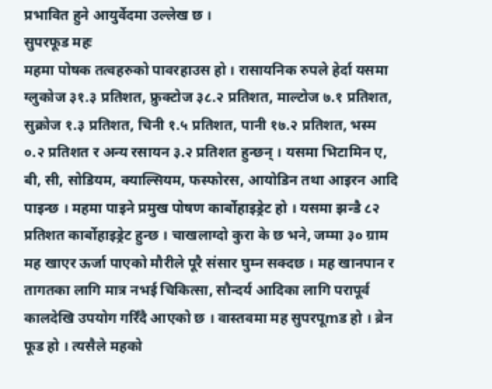प्रभावित हुने आयुर्वेदमा उल्लेख छ ।
सुपरफूड महः
महमा पोषक तत्वहरुको पावरहाउस हो । रासायनिक रुपले हेर्दा यसमा ग्लुकोज ३१.३ प्रतिशत, फ्रुक्टोज ३८.२ प्रतिशत, माल्टोज ७.१ प्रतिशत, सुक्रोज १.३ प्रतिशत, चिनी १.५ प्रतिशत, पानी १७.२ प्रतिशत, भस्म ०.२ प्रतिशत र अन्य रसायन ३.२ प्रतिशत हुन्छन् । यसमा भिटामिन ए, बी, सी, सोडियम, क्याल्सियम, फस्फोरस, आयोडिन तथा आइरन आदि पाइन्छ । महमा पाइने प्रमुख पोषण कार्बोहाइड्रेट हो । यसमा झन्डै ८२ प्रतिशत कार्बोहाइड्रेट हुन्छ । चाखलाग्दो कुरा के छ भने, जम्मा ३० ग्राम मह खाएर ऊर्जा पाएको मौरीले पूरै संसार घुम्न सक्दछ । मह खानपान र तागतका लागि मात्र नभई चिकित्सा, सौन्दर्य आदिका लागि परापूर्व कालदेखि उपयोग गरिँदै आएको छ । वास्तवमा मह सुपरपूmड हो । ब्रेन फूड हो । त्यसैले महको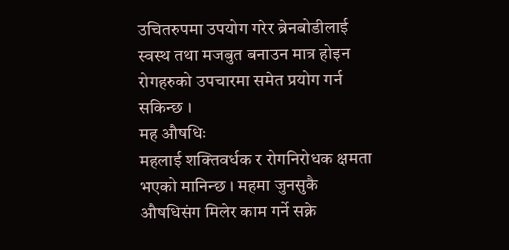उचितरुपमा उपयोग गरेर ब्रेनबोडीलाई स्वस्थ तथा मजबुत बनाउन मात्र होइन रोगहरुको उपचारमा समेत प्रयोग गर्न सकिन्छ ।
मह औषधिः
महलाई शक्तिवर्धक र रोगनिरोधक क्षमता भएको मानिन्छ । महमा जुनसुकै औषधिसंग मिलेर काम गर्ने सक्ने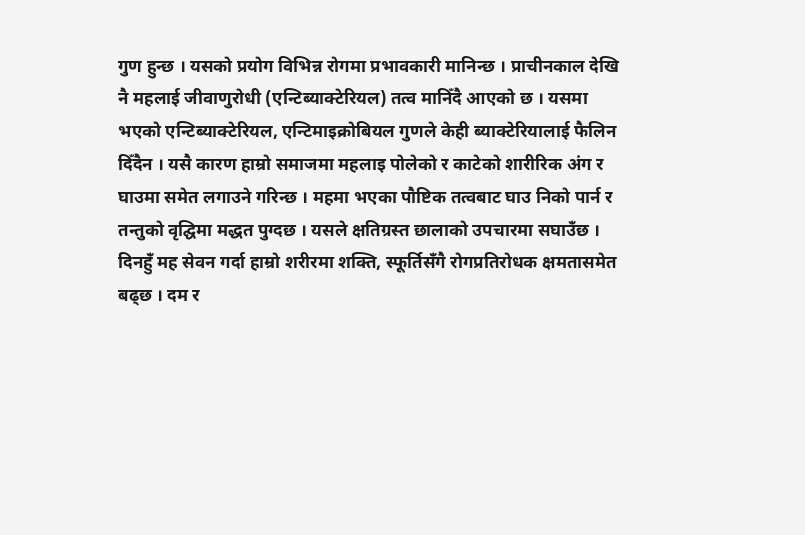गुण हुन्छ । यसको प्रयोग विभिन्न रोगमा प्रभावकारी मानिन्छ । प्राचीनकाल देखि नै महलाई जीवाणुरोधी (एन्टिब्याक्टेरियल) तत्व मानिँदै आएको छ । यसमा भएको एन्टिब्याक्टेरियल, एन्टिमाइक्रोबियल गुणले केही ब्याक्टेरियालाई फैलिन दिँदैन । यसै कारण हाम्रो समाजमा महलाइ पोलेको र काटेको शारीरिक अंग र घाउमा समेत लगाउने गरिन्छ । महमा भएका पौष्टिक तत्वबाट घाउ निको पार्न र तन्तुको वृद्घिमा मद्धत पुग्दछ । यसले क्षतिग्रस्त छालाको उपचारमा सघाउँछ । दिनहुँ मह सेवन गर्दा हाम्रो शरीरमा शक्ति, स्फूर्तिसँगै रोगप्रतिरोधक क्षमतासमेत बढ्छ । दम र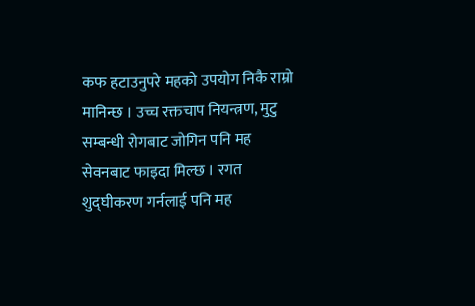कफ हटाउनुपरे महको उपयोग निकै राम्रो मानिन्छ । उच्च रक्तचाप नियन्त्रण, मुटु सम्बन्धी रोगबाट जोगिन पनि मह सेवनबाट फाइदा मिल्छ । रगत शुद्घीकरण गर्नलाई पनि मह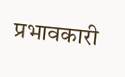प्रभावकारी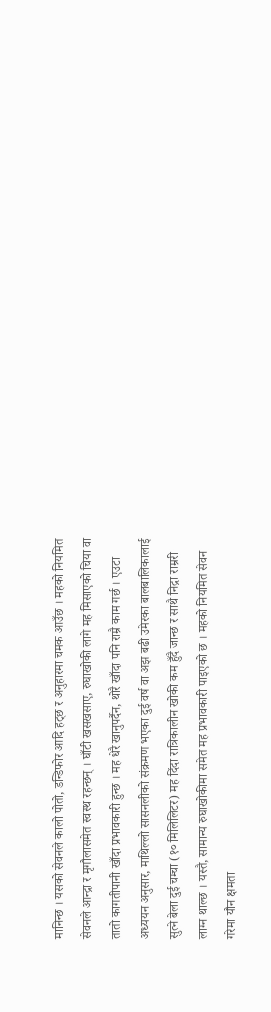मानिन्छ । यसको सेवनले कालो पोतो, डन्डिफोर आदि हट्छ र अनुहारमा चमक आउँछ । महको नियमित सेवनले आन्द्रा र मृगौलासमेत स्वस्थ रहन्छन् । घाँटी खसखसाए, रुघाखोकी लागे मह मिसाएको चिया वा तातो कागतीपानी खाँदा प्रभावकारी हुन्छ । मह धेरै खानुपर्दैन, थोरै खाँदा पनि राम्रै काम गर्छ । एउटा अध्ययन अनुसार, माथिल्लो सासनलीको संक्रमण भएका दुई वर्ष वा अझ बढी उमेरका बालबालिकालाई सुत्ने बेला दुई चम्चा (१० मिलिलिटर) मह दिंदा रात्रिकालीन खोकी कम हुँदै जान्छ र साथै निद्रा राम्ररी लाग्न थाल्छ । यस्तै, सामान्य रुघाखोकीमा समेत मह प्रभावकारी पाइएको छ । महको नियमित सेवन गरेमा यौन क्षमता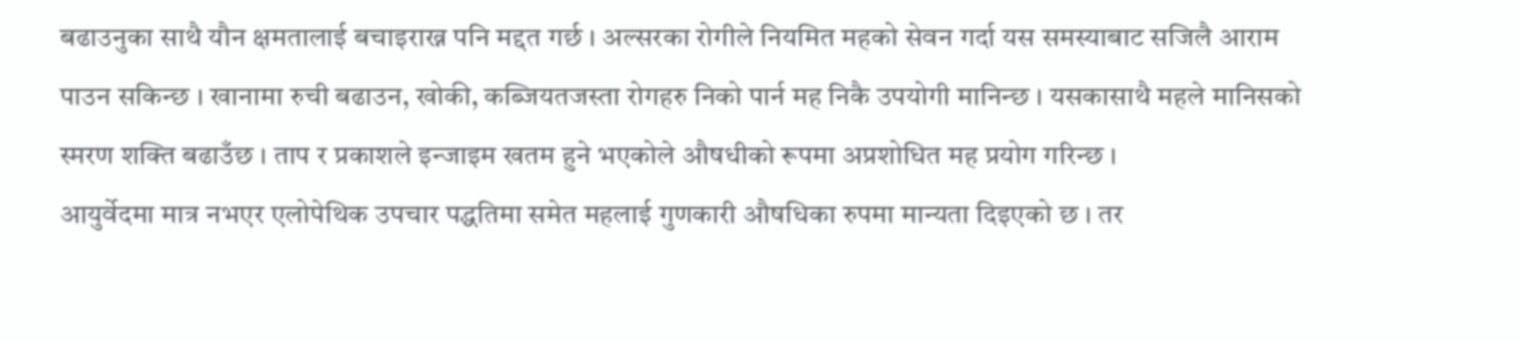बढाउनुका साथै यौन क्षमतालाई बचाइराख्न पनि मद्दत गर्छ । अल्सरका रोगीले नियमित महको सेवन गर्दा यस समस्याबाट सजिलै आराम पाउन सकिन्छ । खानामा रुची बढाउन, खोकी, कब्जियतजस्ता रोगहरु निको पार्न मह निकै उपयोगी मानिन्छ । यसकासाथै महले मानिसको स्मरण शक्ति बढाउँछ । ताप र प्रकाशले इन्जाइम खतम हुने भएकोले औषधीको रूपमा अप्रशोधित मह प्रयोग गरिन्छ ।
आयुर्वेदमा मात्र नभएर एलोपेथिक उपचार पद्धतिमा समेत महलाई गुणकारी औषधिका रुपमा मान्यता दिइएको छ । तर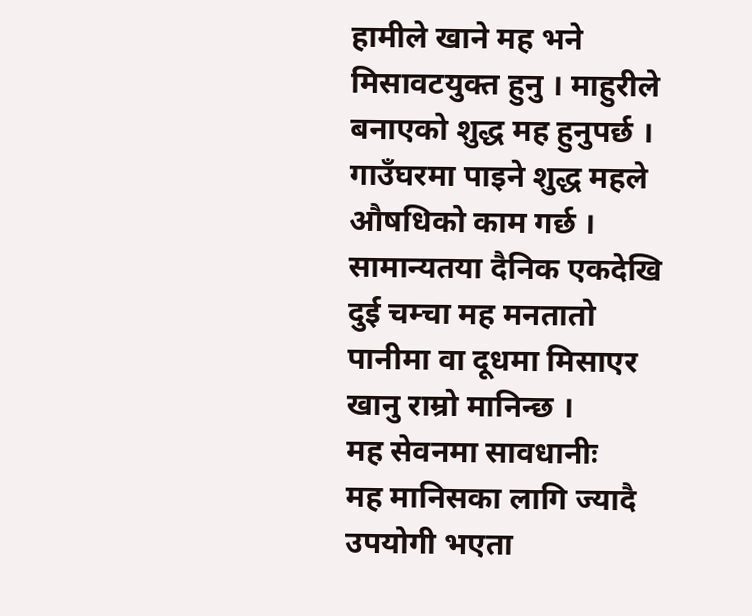हामीले खाने मह भने मिसावटयुक्त हुनु । माहुरीले बनाएको शुद्ध मह हुनुपर्छ । गाउँघरमा पाइने शुद्ध महले औषधिको काम गर्छ । सामान्यतया दैनिक एकदेखि दुई चम्चा मह मनतातो पानीमा वा दूधमा मिसाएर खानु राम्रो मानिन्छ ।
मह सेवनमा सावधानीः
मह मानिसका लागि ज्यादै उपयोगी भएता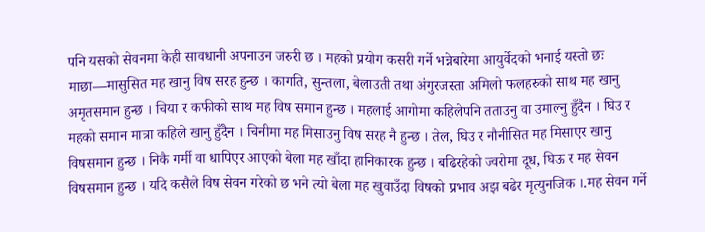पनि यसको सेवनमा केही सावधानी अपनाउन जरुरी छ । महको प्रयोग कसरी गर्ने भन्नेबारेमा आयुर्वेदको भनाई यस्तो छः माछा—मासुसित मह खानु विष सरह हुन्छ । कागति, सुन्तला, बेलाउती तथा अंगुरजस्ता अमिलो फलहरुको साथ मह खानु अमृतसमान हुन्छ । चिया र कफीको साथ मह विष समान हुन्छ । महलाई आगोमा कहिलेपनि तताउनु वा उमाल्नु हुँदैन । घिउ र महको समान मात्रा कहिले खानु हुँदैन । चिनीमा मह मिसाउनु विष सरह नै हुन्छ । तेल, घिउ र नौनीसित मह मिसाएर खानु विषसमान हुन्छ । निकै गर्मी वा धापिएर आएको बेला मह खाँदा हानिकारक हुन्छ । बढिरहेको ज्वरोमा दूध, घिऊ र मह सेवन विषसमान हुन्छ । यदि कसैले विष सेवन गरेको छ भने त्यो बेला मह खुवाउँदा विषको प्रभाव अझ बढेर मृत्युनजिक ।.मह सेवन गर्ने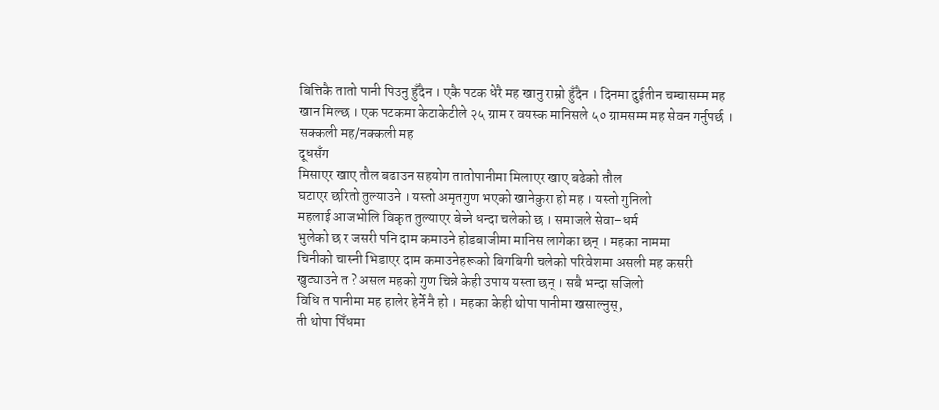बित्तिकै तातो पानी पिउनु हुँदैन । एकै पटक धेरै मह खानु राम्रो हुँदैन । दिनमा दुईतीन चम्चासम्म मह खान मिल्छ । एक पटकमा केटाकेटीले २५ ग्राम र वयस्क मानिसले ५० ग्रामसम्म मह सेवन गर्नुपर्छ ।
सक्कली मह/नक्कली मह
दूधसँग
मिसाएर खाए तौल बढाउन सहयोग तातोपानीमा मिलाएर खाए बढेको तौल
घटाएर छरितो तुल्याउने । यस्तो अमृतगुण भएको खानेकुरा हो मह । यस्तो गुनिलो
महलाई आजभोलि विकृत तुल्याएर बेच्ने धन्दा चलेको छ । समाजले सेवा–धर्म
भुलेको छ र जसरी पनि दाम कमाउने होडबाजीमा मानिस लागेका छन् । महका नाममा
चिनीको चास्नी भिडाएर दाम कमाउनेहरूको बिगबिगी चलेको परिवेशमा असली मह कसरी
खुट्याउने त ? असल महको गुण चिन्ने केही उपाय यस्ता छन् । सबै भन्दा सजिलो
विधि त पानीमा मह हालेर हेर्ने नै हो । महका केही थोपा पानीमा खसाल्नुस्,
ती थोपा पिँधमा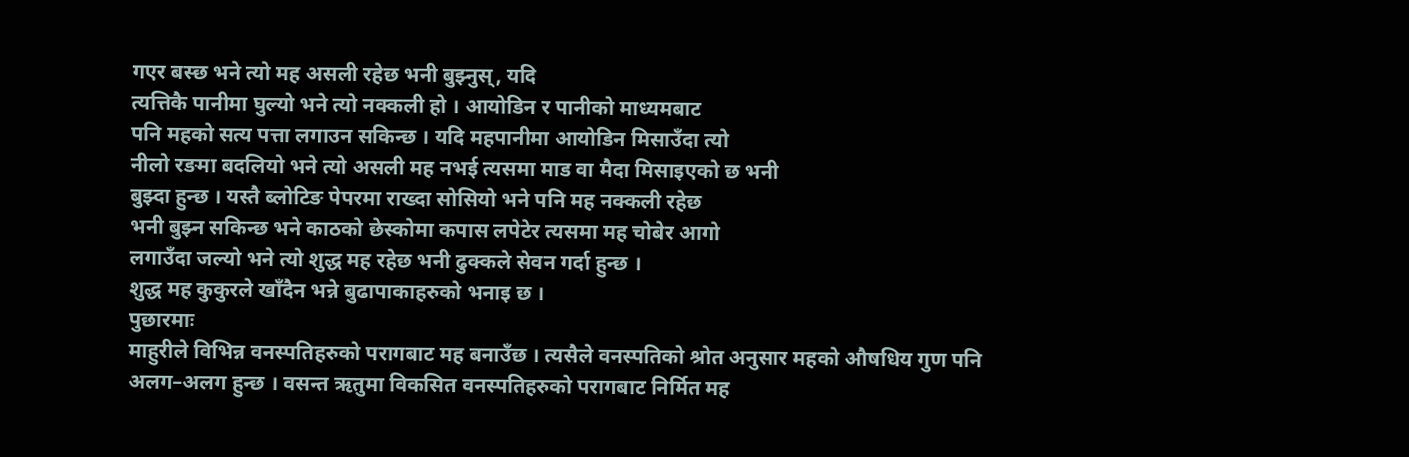गएर बस्छ भने त्यो मह असली रहेछ भनी बुझ्नुस्, यदि
त्यत्तिकै पानीमा घुल्यो भने त्यो नक्कली हो । आयोडिन र पानीको माध्यमबाट
पनि महको सत्य पत्ता लगाउन सकिन्छ । यदि महपानीमा आयोडिन मिसाउँदा त्यो
नीलो रङमा बदलियो भने त्यो असली मह नभई त्यसमा माड वा मैदा मिसाइएको छ भनी
बुझ्दा हुन्छ । यस्तै ब्लोटिङ पेपरमा राख्दा सोसियो भने पनि मह नक्कली रहेछ
भनी बुझ्न सकिन्छ भने काठको छेस्कोमा कपास लपेटेर त्यसमा मह चोबेर आगो
लगाउँदा जल्यो भने त्यो शुद्ध मह रहेछ भनी ढुक्कले सेवन गर्दा हुन्छ ।
शुद्ध मह कुकुरले खाँदैन भन्ने बुढापाकाहरुको भनाइ छ ।
पुछारमाः
माहुरीले विभिन्न वनस्पतिहरुको परागबाट मह बनाउँछ । त्यसैले वनस्पतिको श्रोत अनुसार महको औषधिय गुण पनि अलग–अलग हुन्छ । वसन्त ऋतुमा विकसित वनस्पतिहरुको परागबाट निर्मित मह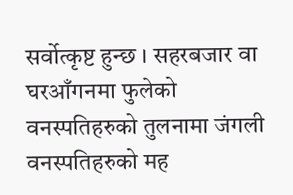सर्वोत्कृष्ट हुन्छ । सहरबजार वा घरआँगनमा फुलेको वनस्पतिहरुको तुलनामा जंगली वनस्पतिहरुको मह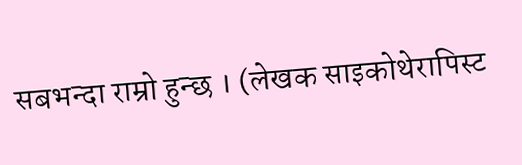सबभन्दा राम्रो हुन्छ । (लेखक साइकोथेरापिस्ट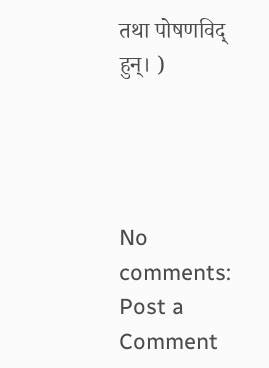तथा पोषणविद् हुन्। )




No comments:
Post a Comment